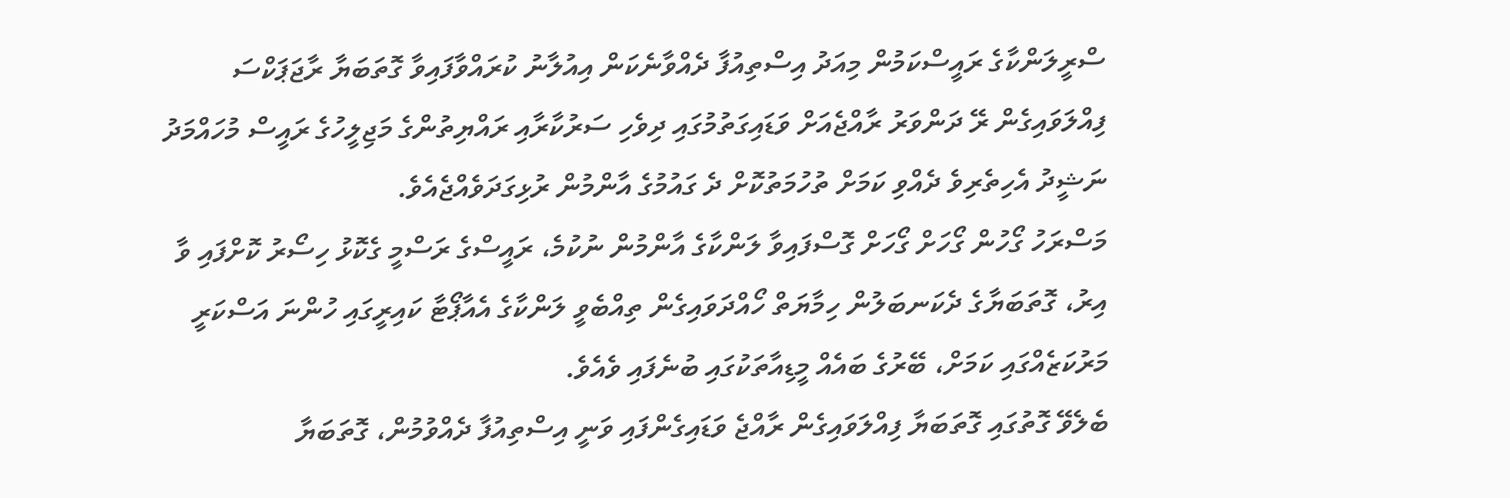ސްރީލަންކާގެ ރައީސްކަމުން މިއަދު އިސްތިއުފާ ދެއްވާނެކަން އިއުލާނު ކުރައްވާފައިވާ ގޮތަބަޔާ ރާޖަޕަކްސަ ފިއްލަވައިގެން ރޭ ދަންވަރު ރާއްޖެއަށް ވަޑައިގަތުމުގައި ދިވެހި ސަރުކާރާއި ރައްޔިތުންގެ މަޖިލީހުގެ ރައީސް މުހައްމަދު ނަޝީދު އެހިތެރިވެ ދެއްވި ކަމަށް ތުހުމަތުކޮށް ދެ ގައުމުގެ އާންމުން ރުޅިގަދަވެއްޖެއެވެ.
މަސްރަހު ގޯހުން ގޯހަށް ގޯހަށް ގޮސްފައިވާ ލަންކާގެ އާންމުން ނުކުމެ، ރައީސްގެ ރަސްމީ ގެކޮޅު ހިސޯރު ކޮށްފައި ވާ އިރު، ގޮތަބަޔާގެ ދެކަނބަލުން ހިމާޔަތް ހޯއްދަވައިގެން ތިއްބެވީ ލަންކާގެ އެއާޕޯޓާ ކައިރީގައި ހުންނަ އަސްކަރީ މަރުކަޒެއްގައި ކަމަށް، ބޭރުގެ ބައެއް މީޑިއާތަކުގައި ބުނެފައި ވެއެވެ.
ބެލެވޭ ގޮތުގައި ގޮތަބަޔާ ފިއްލަވައިގެން ރާއްޖެ ވަޑައިގެންފައި ވަނީ އިސްތިއުފާ ދެއްވުމުން، ގޮތަބަޔާ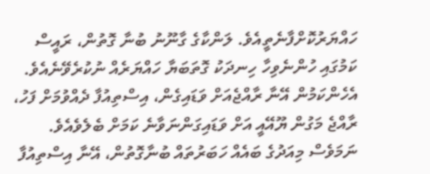ހައްޔަރުކޮށްފާނެތީއެވެ. ލަންކާގެ ގާނޫނު ބުނާ ގޮތުން، ރައީސް ކަމުގައި ހުންނެވިހާ ހިނދަކު ގޮތަބަޔާ ހައްޔަރެއް ނުކުރެވޭނެއެވެ. އެހެންކަމުން އޭނާ ރާއްޖެއަށް ވަޑައިގެން، އިސްތިއުފާ ދެއްވުމަށް ފަހު، ރާއްޖެ މަގުން ޔޫއޭއީ އަށް ވަޑައިގަންނަވާނެ ކަމަށް ބެލެވެއެވެ. ނަމަވެސް މިއަދުގެ ބައެއް ހަބަރުތައް ބުނާގޮތުން، އޭނާ އިސްތިއުފާ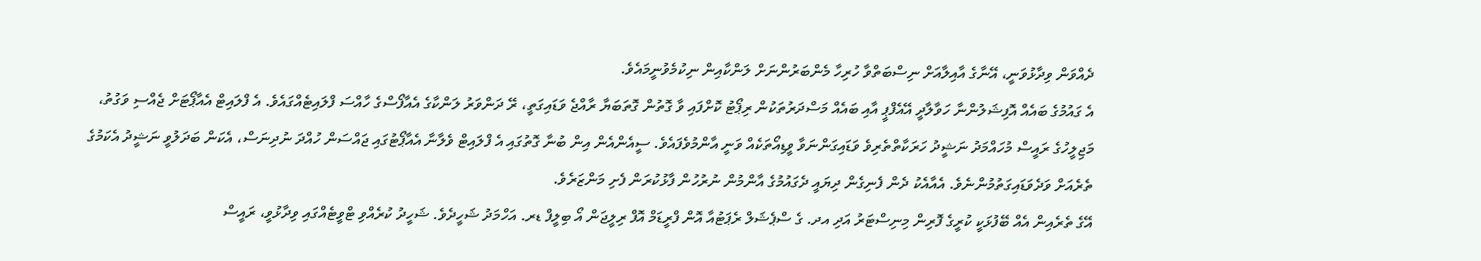ދެއްވަން ވިދާޅުވަނީ، އޭނާގެ އާއިލާއަށް ނިސްބަތްވާ ހުރިހާ މެންބަރުންނަށް ލަންކާއިން ނިކުމެވުނީމައެވެ.
އެ ގައުމުގެ ބައެއް އޮފިޝަލުންނާ ހަވާލާދީ އޭއެފްޕީ އާއި ބައެއް މަސްދަރުތަކުން ރިޕޯޓު ކޮށްފައި ވާ ގޮތުން ގޮތަބަޔާ ރާއްޖެ ވަޑައިގަތީ، ރޭ ދަންވަރު ލަންކާގެ އެއާފޯސްގެ ހާއްސަ ފްލައިޓެއްގައެވެ. އެ ފްލައިޓް އެއާޕޯޓަށް ޖެއްސި ވަގުތު، މަޖިލީހުގެ ރައީސް މުހައްމަދު ނަޝީދު ހަރަކާތްތެރިވެ ވަޑައިގަންނަވާ ވީޑިއޯތަކެއް ވަނީ އާންމުވެފައެވެ. ސީއެންއެން އިން ބުނާ ގޮތުގައި އެ ފްލައިޓް ވެލާނާ އެއާޕޯޓުގައި ޖައްސަން ހުއްދަ ނުދިނަސް، އެކަން ބަދަލުވީ ނަޝީދު އެކަމުގެ ތެރެއަށް ވަދެވަޑައިގަތުމުންނެވެ. އެއާއެކު ދެން ފެނިގެން ދިޔައީ ދެގައުމުގެ އާންމުން ނުރުހުން ފާޅުކުރަން ފެށި މަންޒަރެވެ.
އޭގެ ތެރެއިން އެއް ބޭފުޅަކީ ކުރީގެ ފޮރިން މިނިސްޓަރު އަދި އދ. ގެ ސްޕެޝަލް ރެޕަޓުއާ އޮން ފްރީޑަމް އޮފް ރިލީޖަން އޯ ބިލީފް ޑރ. އަހްމަދު ޝަހީދެވެ. ޝަހީދު ކުރެއްވި ޓްވީޓެއްގައި ވިދާޅުވީ، ރައީސް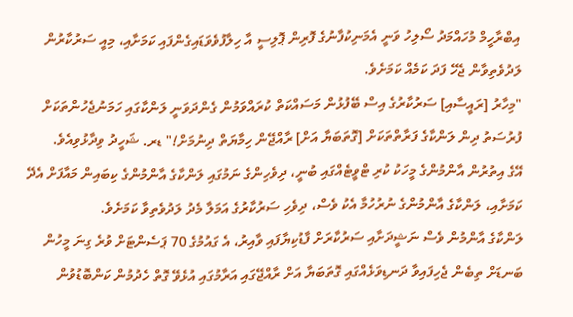އިބްރާހީމް މުހައްމަދު ސޯލިހު ވަނީ އެމަނިކުފާނުގެ ފޮރިން ޕޮލިސީ އާ ހިލާފުވެވަޑައިގެންފައި ކަމަށާއި، މިއީ ސަރުކާރުން ލަދުވެތިވާން ޖެހޭ ފަދަ ކަމެއް ކަމަށެވެ.
"މިހާރު [ރައީސާއި] ސަރުކާރުގެ އިސް ބޭފުޅުން މަސައްކަތް ކުރައްވަމުން ގެންދަވަނީ ލަންކާގައި ހަމަނުޖެހުންތަކަށް ފުރުސަތު ދިން ލަންކާގެ ފަރާތްތަކަށް [ގޮތަބަޔާ އަށް] ރާއްޖޭން ހިމާޔަތް ދިނުމަށް!" ޑރ. ޝަހީދު ވިދާޅުވިއެވެ.
އޭގެ އިތުރުން އާންމުންގެ މީހަކު ކުރި ޓްވީޓެއްގައި ބުނީ، ދިވެހިންގެ ނަމުގައި ލަންކާގެ އާންމުންގެ ކިބައިން މައާފަށް އެދޭ ކަމަށާއި، ލަންކާގެ އާންމުންގެ ނުރުހުމާ އެކު ވެސް، ދިވެހި ސަރުކާރުގެ އަމަލާ މެދު ލަދުވެތިވާ ކަމަށެވެ.
ލަންކާގެ އާންމުން ވެސް ނަޝީދަށާއި ސަރުކާރަށް ފާޑުކިޔާފައި ވާއިރު، އެ ގައުމުގެ 70 ޕަސެންޓަށް ވުރެ ގިނަ މީހުން ބަނޑަށް ތިބެން ޖެހިފައިވާ ދަނޑިވަޅެއްގައި ގޮތަބަޔާ އަށް ރާއްޖޭގައި އަރާމުގައި އުޅެވޭ ގޮތް ހެދުމުން ކަންބޮޑުވުން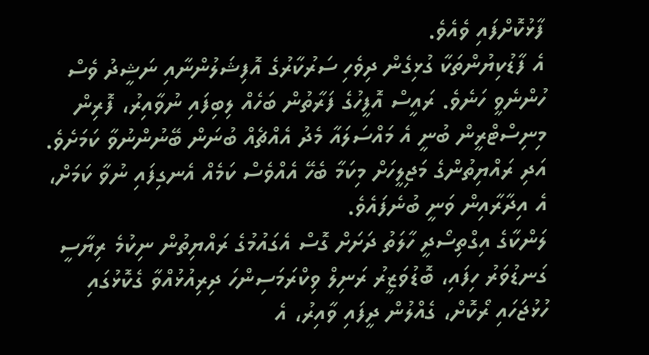ފާޅުކޮށްފައި ވެއެވެ.
އެ ފާޑުކިޔުންތަކާ ގުޅިގެން ދިވެހި ސަރުކާރުގެ އޮފިޝަލުންނާއި ނަޝީދު ވެސް ހުންނެވީ ހަނެވެ. ރައީސް އޮފީހުގެ ފަރާތުން ބަހެއް ލިބިފައި ނުވާއިރު، ފޮރިން މިނިސްޓްރީން ބުނީ އެ މައްސަލައާ މެދު އެއްޗެއް ބުނަން ބޭނުންނުވާ ކަމަށެވެ. އަދި ރައްޔިތުންގެ މަޖިލީހަށް މިކަމާ ބެހޭ އެއްވެސް ކަމެއް އެނގިފައި ނުވާ ކަމަށް، އެ އިދާރާއިން ވަނީ ބުނެފައެވެ.
ލަންކާގެ އިގްތިސޯދީ ހާލަތު ދަށަށް ގޮސް އެގައުމުގެ ރައްޔިތުން ނިކުމެ ރިޔާސީ ގަނޑުވަރު ހިފައި، ބޮޑުވަޒީރު ރަނިލް ވިކްރަމަސިންހަ ދިރިއުޅުއްވާ ގެކޮޅުގައި ހުޅުޖަހައި ރޯކޮށް، ގެއްލުން ދީފައި ވާއިރު، އެ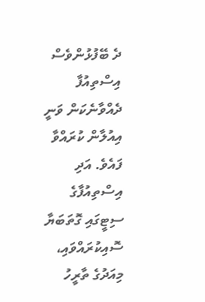ދެ ބޭފުޅުންވެސް އިސްތިއުފާ ދެއްވާނެކަން ވަނީ އިއުލާން ކުރައްވާ ފައެވެ. އަދި އިސްތިއުފާގެ ސިޓީގައި ގޮތަބަޔާ ސޮއިކުރައްވައި، މިއަދުގެ ތާރީހު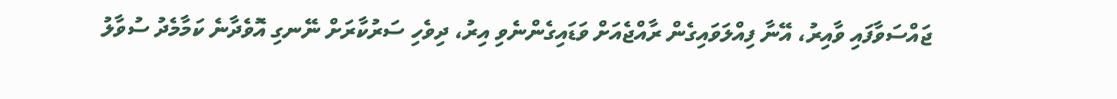ޖައްސަވާފައި ވާއިރު، އޭނާ ފިއްލަވައިގެން ރާއްޖެއަށް ވަޑައިގެންނެވި އިރު، ދިވެހި ސަރުކާރަށް ނޭނގި އޮވެދާނެ ކަމާމެދު ސުވާލު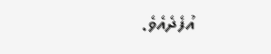އުފެދެއެވެ.